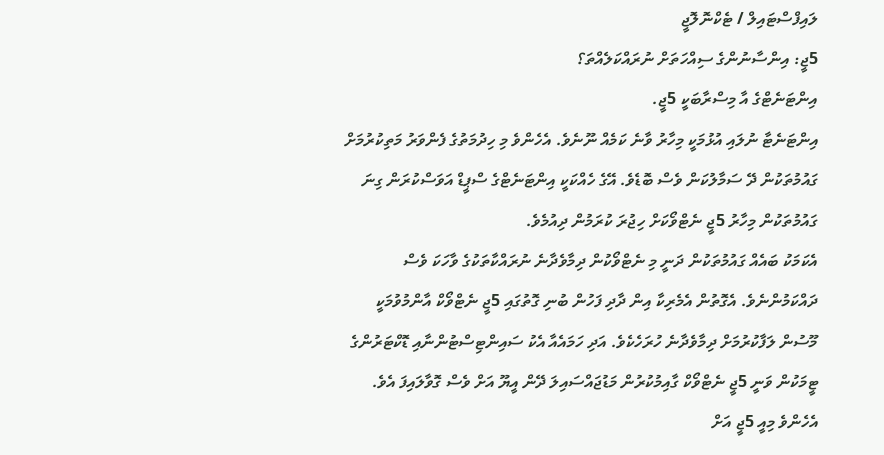ލައިފްސްޓައިލް / ޓެކްނޮލޮޖީ
5ޖީ: އިންސާނުންގެ ސިއްހަތަށް ނުރައްކަލެއްތަ؟
އިންޓަނެޓްގެ އާ މިސްރާބަކީ 5ޖީ.
އިންޓަނެޓާ ނުލައި އުޅުމަކީ މިހާރު ވާނެ ކަމެއް ނޫނެވެ. އެހެންވެ މި ހިދުމަތުގެ ފެންވަރު މަތިކުރުމަށް ގައުމުތަކުން ދޭ ސަމާލުކަން ވެސް ބޮޑެވެ. އޭގެ ހެއްކަކީ އިންޓަނެޓްގެ ސްޕީޑް އަވަސްކުރަން ގިނަ ގައުމުތަކުން މިހާރު 5ޖީ ނެޓްވޯކަށް ހިޖުރަ ކުރަމުން ދިއުމެވެ.
އެކަމަކު ބައެއް ގައުމުތަކުން ދަނީ މި ނެޓްވޯކުން ދިމާވެދާނެ ނުރައްކާތަކުގެ ވާހަކަ ވެސް ދައްކަމުންނެވެ. އެގޮތުން އެމެރިކާ އިން ދާދި ފަހުން ބުނި ގޮތުގައި 5ޖީ ނެޓްވޯކް އާންމުވުމަކީ މޫސުން ލަފާކުރުމަށް ދިމާވެދާނެ ހުރަހެކެވެ. އަދި ހަމައެއާ އެކު ސައިންޓިސްޓުންނާއި ޑޮކްޓަރުންގެ ޓީމަކުން ވަނީ 5ޖީ ނެޓްވޯކް ގާއިމުކުރުން މަޑުޖައްސައިލަ ދޭން އީޔޫ އަށް ވެސް ގޮވާލައިފަ އެވެ.
އެހެންވެ މިއީ 5ޖީ އަށް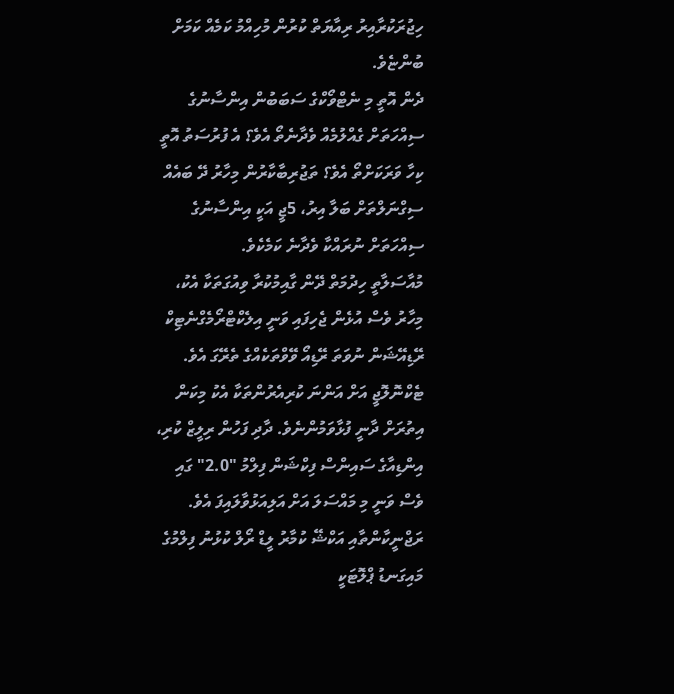ހިޖުރަކުރާއިރު ރިއާޔަތް ކުރުން މުހިއްމު ކަމެއް ކަމަށް ބުންޏެވެ.
ދެން އޮތީ މި ނެޓްވޯކްގެ ސަބަބުން އިންސާނުގެ ސިއްހަތަށް ގެއްލުމެއް ވެދާނެތޯ އެވެ؟ އެ ފުރުސަތު އޮތީ ކިހާ ވަރަކަށްތޯ އެވެ؟ ތަޖުރިބާކާރުން މިހާރު ދޭ ބައެއް ސިގްނަލްތަށް ބަލާ އިރު، 5ޖީ އަކީ އިންސާނުގެ ސިއްހަތަށް ނުރައްކާ ވެދާނެ ކަމެކެވެ.
މުއާސަލާތީ ހިދުމަތް ދޭން ގާއިމުކުރާ ވިއުގަތަކާ އެކު، މިހާރު ވެސް އުޅެން ޖެހިފައި ވަނީ އިލެކްޓްރޯމެގްނެޓިކް ރޭޑިއޭޝަން ނުވަތަ ރޭޑިއޯ ވޭވްތަކެއްގެ ތެރޭގަ އެވެ. ޓެކްނޮލޮޖީ އަށް އަންނަ ކުރިއެރުންތަކާ އެކު މިކަން އިތުރަށް ދާނީ ފުޅާވަމުންނެވެ. ދާދި ފަހުން ރިލީޒް ކުރި، އިންޑިއާގެ ސައިންސް ފިކްޝަން ފިލްމު "2.0" ގައި ވެސް ވަނީ މި މައްސަލަ އަށް އަލިއަޅުވާލައިފަ އެވެ.
ރަޖްނީކާންތާއި އަކްޝޭ ކުމާރު ލީޑް ރޯލް ކުޅުނު ފިލްމުގެ މައިގަނޑު ޕްލޮޓަކީ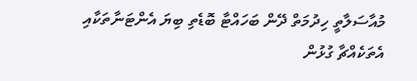މުއާސަލާތީ ހިދުމަތް ދޭން ބަހައްޓާ ބޮޑެތި ބިޔަ އެންޓަނާތަކާއި އެތަކެއްޗާ ގުޅުން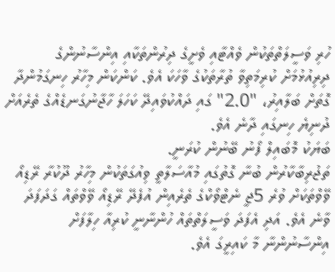ހުރި ވަސީލަތްތަކުން ވެއްޓާއި ވެށީގެ ދިރުންތަކާއި އިންސާނުންގެ ދިރިއުޅުމަށް ކުރިމަތިވާ ތުރާތަކުގެ ވާހަކަ އެވެ. ކަންކަން މިހާރު ހިނގަމުންދާ ގޮތަށް ބަލާއިރު، "2.0" ގައި ދައްކުވައިދޭ ކަހަލަ ހާޖާނުގަނޑެއްގެ ތެރެއަށް ދުނިޔެ ހިނގައި ދާނެ އެވެ.
ބަޔަކު މޮބައިލް ފޯނު ބޭނުން ކުރަނީ.
ތަޖުރިބާކާރުން ބުނާ ގޮތުގައި މުއާސަލާތީ ވިއުގަތަކުން މިހާރު ދޫކުރާ ރޭޑިއޯ ވޭވްތަކަށް ވުރެ 5ޖީ ނެޓްވޯކްގެ ތެރެއިން އުފެދޭ ރޭޑިއޯ ވޭވްތައް ގަދަފަދަ ވާނެ އެވެ. އަދި އެފަދަ ވަސީލަތްތައް ހުންނާނީ ކުރިއާ ހިލާފަށް އިންސާނުންނާ މާ ކައިރީގަ އެވެ.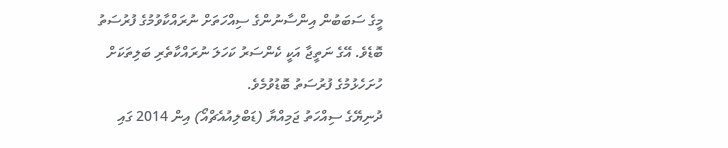މީގެ ސަބަބުން އިންސާނުންގެ ސިއްހަތަށް ނުރައްކާވުމުގެ ފުރުސަތު ބޮޑެވެ. އޭގެ ނަތީޖާ އަކީ ކެންސަރު ކަހަލަ ނުރައްކާތެރި ބަލިތަކަށް ހުށަހެޅުމުގެ ފުރުސަތު ބޮޑުވުމެވެ.
ދުނިޔޭގެ ސިއްހަތު ޖަމިއްޔާ (ޑަބްލިއުއެޗްއޯ) އިން 2014 ގައި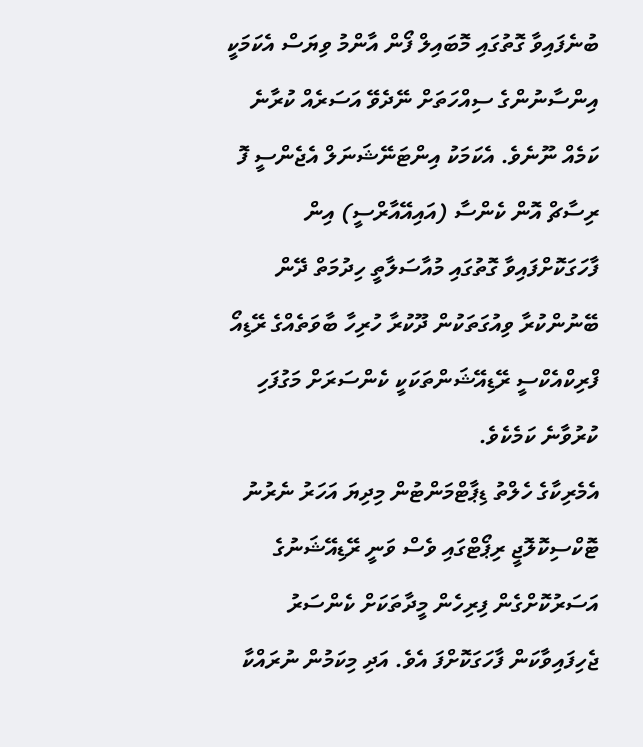ބުނެފައިވާ ގޮތުގައި މޮބައިލް ފޯން އާންމު ވިޔަސް އެކަމަކީ އިންސާނުންގެ ސިއްހަތަށް ނޭދެވޭ އަސަރެއް ކުރާނެ ކަމެއް ނޫނެވެ. އެކަމަކު އިންޓަނޭޝަނަލް އެޖެންސީ ފޮ ރިސާޗް އޮން ކެންސާ (އައިއޭއާރްސީ) އިން ފާހަގަކޮށްފައިވާ ގޮތުގައި މުއާސަލާތީ ހިދުމަތް ދޭން ބޭނުންކުރާ ވިއުގަތަކުން ދޫކުރާ ހުރިހާ ބާވަތެއްގެ ރޭޑިއޯ ފްރިކްއެކްސީ ރޭޑިއޭޝަންތަކަކީ ކެންސަރަށް މަގުފަހި ކުރުވާނެ ކަމެކެވެ.
އެމެރިކާގެ ހެލްތު ޑިޕާޓްމަންޓުން މިދިޔަ އަހަރު ނެރުނު ޓޮކްސިކޮލޮޖީ ރިޕޯޓްގައި ވެސް ވަނީ ރޭޑިއޭޝަނުގެ އަސަރުކޮށްގެން ފިރިހެން މީދާތަކަށް ކެންސަރު ޖެހިފައިވާކަން ފާހަގަކޮށްފަ އެވެ. އަދި މިކަމުން ނުރައްކާ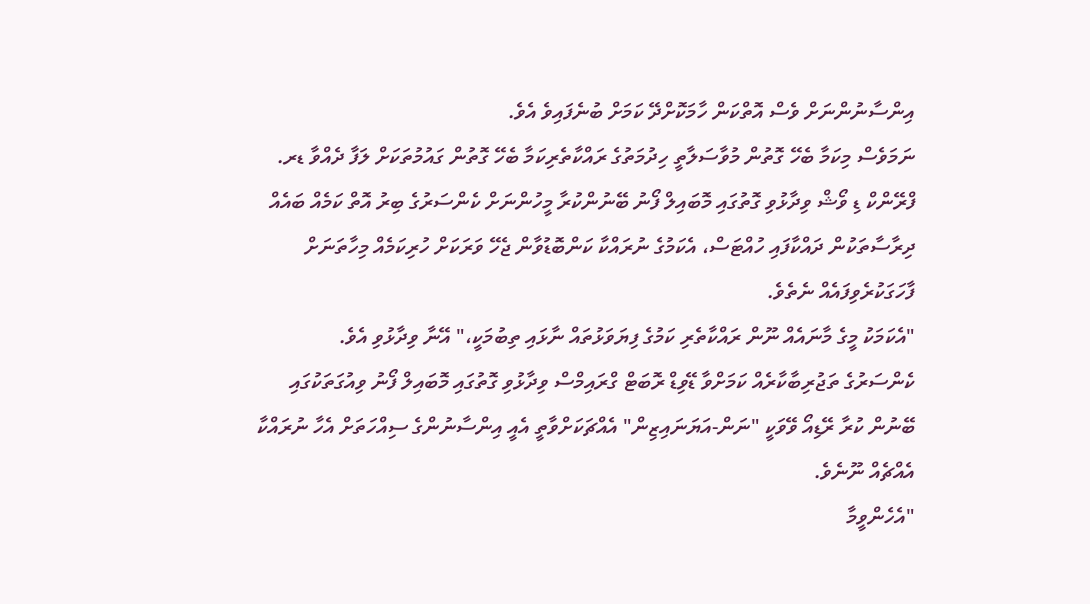އިންސާނުންނަށް ވެސް އޮތްކަން ހާމަކޮށްދޭ ކަމަށް ބުނެފައިވެ އެވެ.
ނަމަވެސް މިކަމާ ބެހޭ ގޮތުން މުވާސަލާތީ ހިދުމަތުގެ ރައްކާތެރިކަމާ ބެހޭ ގޮތުން ގައުމުތަކަށް ލަފާ ދެއްވާ ޑރ. ފްރޭންކް ޑި ވޯޝް ވިދާޅުވި ގޮތުގައި މޮބައިލް ފޯނު ބޭނުންކުރާ މީހުންނަށް ކެންސަރުގެ ބިރު އޮތް ކަމެއް ބައެއް ދިރާސާތަކުން ދައްކާފައި ހުއްޓަސް، އެކަމުގެ ނުރައްކާ ކަންބޮޑުވާން ޖެހޭ ވަރަކަށް ހުރިކަމެއް މިހާތަނަށް ފާހަގަކުރެވިފައެއް ނެތެވެ.
"އެކަމަކު މީގެ މާނައެއް ނޫން ރައްކާތެރި ކަމުގެ ފިޔަވަޅުތައް ނާޅައި ތިބުމަކީ،" އޭނާ ވިދާޅުވި އެވެ.
ކެންސަރުގެ ތަޖުރިބާކާރެއް ކަމަށްވާ ޑޭވިޑް ރޮބަޓް ގްރައިމްސް ވިދާޅުވި ގޮތުގައި މޮބައިލް ފޯނު ވިއުގަތަކުގައި ބޭނުން ކުރާ ރޭޑިއޯ ވޭވަކީ "ނަން-އަޔަނައިޒިން" އެއްޗަކަށްވާތީ އެއީ އިންސާނުންގެ ސިއްހަތަށް އެހާ ނުރައްކާ އެއްޗެއް ނޫނެވެ.
"އެހެންވީމާ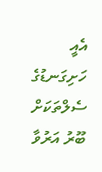އެއީ ހަށިގަނޑުގެ ސެލްތަކަށް ބޫރު އަރުވާ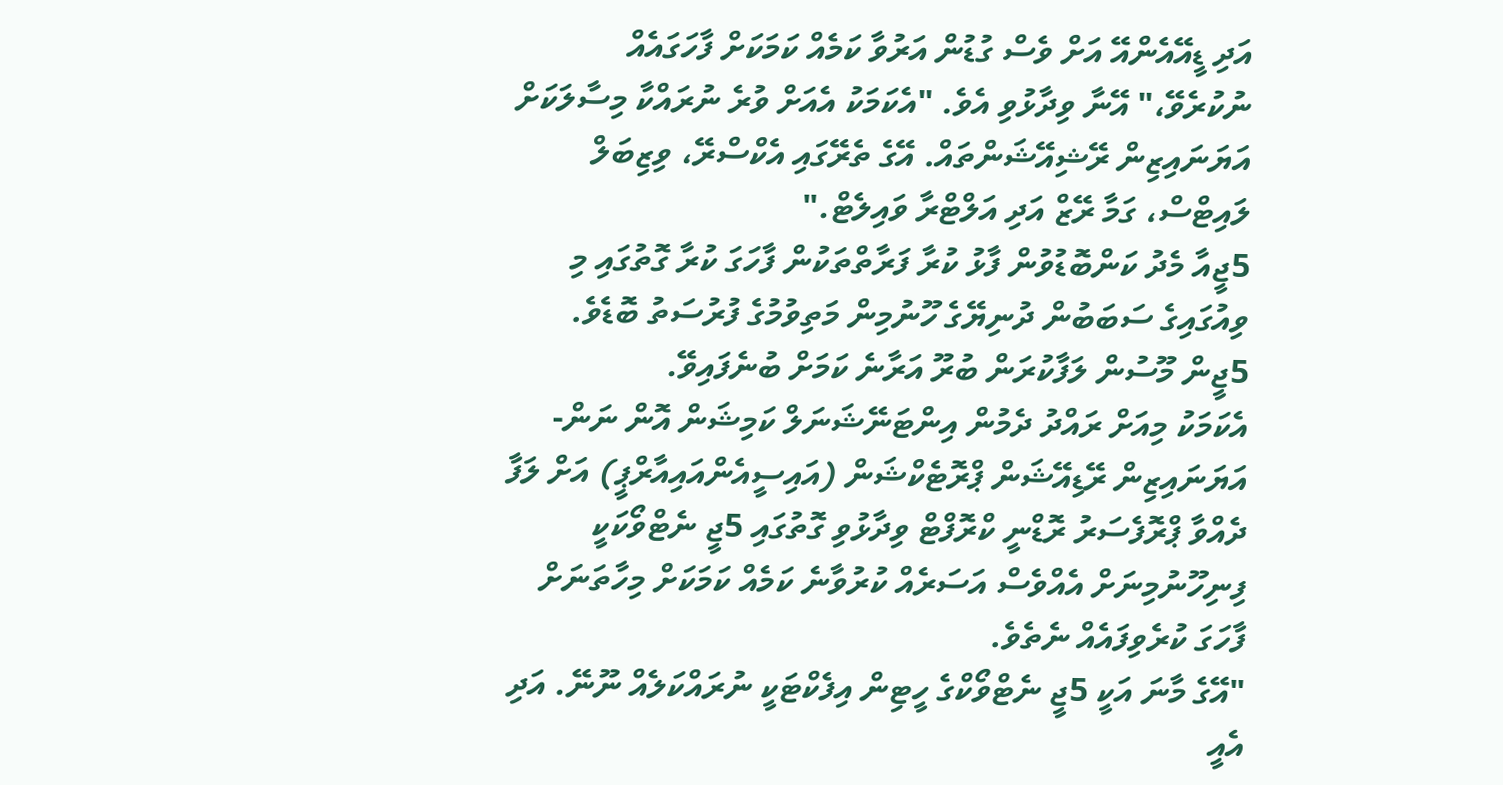އަދި ޑީއޭއެންއޭ އަށް ވެސް ގުޑުން އަރުވާ ކަމެއް ކަމަކަށް ފާހަގައެއް ނުކުރެވޭ،" އޭނާ ވިދާޅުވި އެވެ. "އެކަމަކު އެއަށް ވުރެ ނުރައްކާ މިސާލަކަށް އަޔަނައިޒިން ރޭޝިއޭޝަންތައް. އޭގެ ތެރޭގައި އެކްސްރޭ، ވިޒިބަލް ލައިޓްސް، ގަމާ ރޭޒް އަދި އަލްޓްރާ ވައިލެޓް."
5ޖީއާ މެދު ކަންބޮޑުވުން ފާޅު ކުރާ ފަރާތްތަކުން ފާހަގަ ކުރާ ގޮތުގައި މި ވިއުގައިގެ ސަބަބުން ދުނިޔޭގެ ހޫނުމިން މަތިވުމުގެ ފުރުސަތު ބޮޑެވެ.
5ޖީން މޫސުން ލަފާކުރަން ބުރޫ އަރާނެ ކަމަށް ބުނެފައިވޭ.
އެކަމަކު މިއަށް ރައްދު ދެމުން އިންޓަނޭޝަނަލް ކަމިޝަން އޮން ނަން-އަޔަނައިޒިން ރޭޑިއޭޝަން ޕްރޮޓެކްޝަން (އައިސީއެންއައިއާރްޕީ) އަށް ލަފާ ދެއްވާ ޕްރޮފެސަރު ރޮޑްނީ ކްރޮފްޓް ވިދާޅުވި ގޮތުގައި 5ޖީ ނެޓްވޯކަކީ ފިނިހޫނުމިނަށް އެއްވެސް އަސަރެއް ކުރުވާނެ ކަމެއް ކަމަކަށް މިހާތަނަށް ފާހަގަ ކުރެވިފައެއް ނެތެވެ.
"އޭގެ މާނަ އަކީ 5ޖީ ނެޓްވޯކްގެ ހީޓިން އިފެކްޓަކީ ނުރައްކަލެއް ނޫނޭ. އަދި އެއީ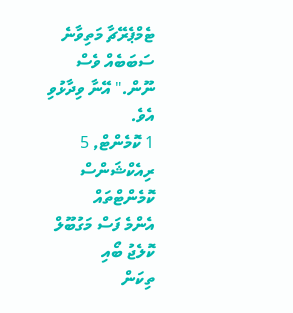ޓެމްޕެރޭޗާ މަތިވާނެ ސަބަބެއް ވެސް ނޫން." އޭނާ ވިދާޅުވި އެވެ.
1 ކޮމެންޓް, 5 ރިއެކްޝަންސް
ކޮމެންޓްތައް
އެންމެ ފަސް މަގުބޫލް
ކޮލެޖު ބޯއި
ތިކަން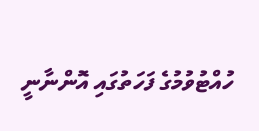ހުއްޓުވުމުގެ ފަހަތުގައި އޮންނާނީ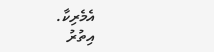އެމެރިކާ.
އިތުރު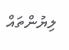ލިޔުންތައް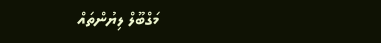މަގްބޫލް ލިޔުންތައް